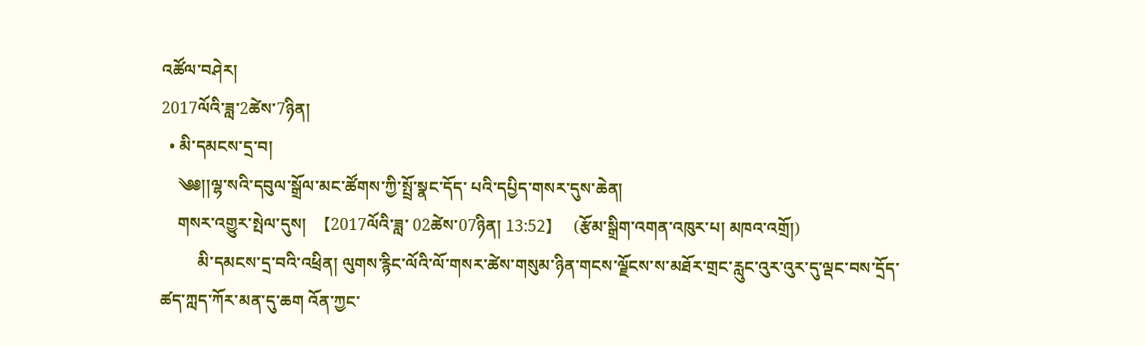འཚོལ་བཤེར།
2017ལོའི་ཟླ་2ཚེས་7ཉིན།
  • མི་དམངས་དྲ་བ།
    ༄༅།།ལྷ་སའི་དབུལ་སྒྲོལ་མང་ཚོགས་ཀྱི་སྤྲོ་སྣང་དོད་ པའི་དཔྱིད་གསར་དུས་ཆེན།
    གསར་འགྱུར་སྤེལ་དུས།  【2017ལོའི་ཟླ་ 02ཚེས་07ཉིན། 13:52】   (རྩོམ་སྒྲིག་འགན་འཁུར་པ། མཁའ་འགྲོ།)
         མི་དམངས་དྲ་བའི་འཕྲིན། ལུགས་རྙིང་ལོའི་ལོ་གསར་ཚེས་གསུམ་ཉིན་གངས་ལྗོངས་ས་མཐོར་གྲང་རླུང་འུར་འུར་དུ་ལྡང་བས་དྲོད་ཚད་ཀླད་ཀོར་མན་དུ་ཆག འོན་ཀྱང་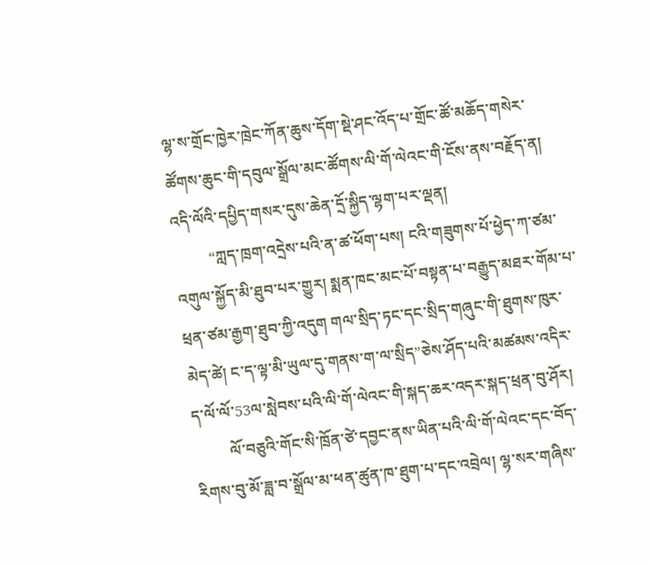ལྷ་ས་གྲོང་ཁྱེར་ཁྲེང་ཀོན་ཆུས་དོག་སྡེ་ཤང་འོད་པ་གྲོང་ཚོ་མཆོད་གསེར་ཚོགས་ཆུང་གི་དབུལ་སྒྲོལ་མང་ཚོགས་ལི་གོ་ལེའང་གི་ངོས་ནས་བརྗོད་ན། འདི་ལོའི་དཔྱིད་གསར་དུས་ཆེན་དྲོ་སྐྱིད་ལྷག་པར་ལྡན།
         “ཀླད་ཁྲག་འདྲེས་པའི་ན་ཚ་ཕོག་པས། ངའི་གཟུགས་པོ་ཕྱེད་ཀ་ཙམ་འགུལ་སྐྱོད་མི་ཐུབ་པར་གྱུར། སྨན་ཁང་མང་པོ་བསྟན་པ་བརྒྱུད་མཐར་གོམ་པ་ཕྲན་ཙམ་རྒྱག་ཐུབ་ཀྱི་འདུག གལ་སྲིད་ཏང་དང་སྲིད་གཞུང་གི་ཐུགས་ཁུར་མེད་ཚེ། ང་ད་ལྟ་མི་ཡུལ་དུ་གནས་ག་ལ་སྲིད”ཅེས་ཤོད་པའི་མཚམས་འདིར་ད་ལོ་ལོ་53ལ་སླེབས་པའི་ལི་གོ་ལེའང་གི་སྐད་ཆར་འདར་སྐད་ཕྲན་བུ་ཤོར།
         ལོ་བཅུའི་གོང་སི་ཁྲོན་ཙེ་དབྱང་ནས་ཡིན་པའི་ལི་གོ་ལེའང་དང་བོད་རིགས་བུ་མོ་ཟླ་བ་སྒྲོལ་མ་ཕན་ཚུན་ཁ་ཐུག་པ་དང་འབྲེལ། ལྷ་སར་གཞིས་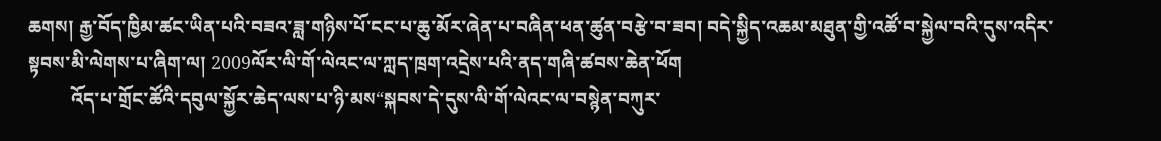ཆགས། རྒྱ་བོད་ཁྱིམ་ཚང་ཡིན་པའི་བཟའ་ཟླ་གཉིས་པོ་ངང་པ་ཆུ་མོར་ཞེན་པ་བཞིན་ཕན་ཚུན་བརྩེ་བ་ཟབ། བདེ་སྐྱིད་འཆམ་མཐུན་གྱི་འཚོ་བ་སྐྱེལ་བའི་དུས་འདིར་སྟབས་མི་ལེགས་པ་ཞིག་ལ། 2009ལོར་ལི་གོ་ལེའང་ལ་ཀླད་ཁྲག་འདྲེས་པའི་ནད་གཞི་ཚབས་ཆེན་ཕོག
         འོད་པ་གྲོང་ཚོའི་དབུལ་སྐྱོར་ཆེད་ལས་པ་ཉི་མས“སྐབས་དེ་དུས་ལི་གོ་ལེའང་ལ་བསྙེན་བཀུར་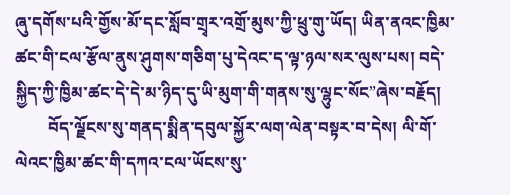ཞུ་དགོས་པའི་གྱོས་མོ་དང་སློབ་གྲྭར་འགྲོ་མུས་ཀྱི་ཕྲུ་གུ་ཡོད། ཡིན་ནའང་ཁྱིམ་ཚང་གི་ངལ་རྩོལ་ནུས་ཤུགས་གཅིག་པུ་དེའང་ད་ལྟ་ཉལ་སར་ལུས་པས། བདེ་སྐྱིད་ཀྱི་ཁྱིམ་ཚང་དེ་དེ་མ་ཉིད་དུ་ཡི་མུག་གི་གནས་སུ་ལྷུང་སོང”ཞེས་བརྗོད།
        བོད་ལྗོངས་སུ་གནད་སྨིན་དབུལ་སྐྱོར་ལག་ལེན་བསྟར་བ་དེས། ལི་གོ་ལེའང་ཁྱིམ་ཚང་གི་དཀའ་ངལ་ཡོངས་སུ་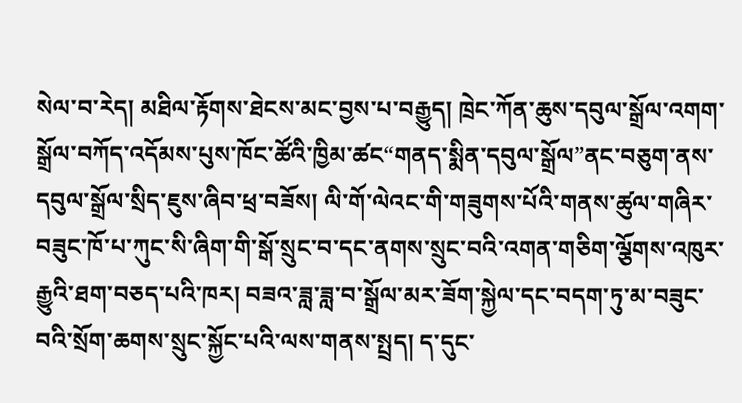སེལ་བ་རེད། མཐིལ་རྟོགས་ཐེངས་མང་བྱས་པ་བརྒྱུད། ཁྲེང་ཀོན་ཆུས་དབུལ་སྒྲོལ་འགག་སྒྲོལ་བཀོད་འདོམས་པུས་ཁོང་ཚོའི་ཁྱིམ་ཚང“གནད་སྨིན་དབུལ་སྒྲོལ”ནང་བཅུག་ནས་དབུལ་སྒྲོལ་སྲིད་ཇུས་ཞིབ་ཕྲ་བཟོས། ལི་གོ་ལེའང་གི་གཟུགས་པོའི་གནས་ཚུལ་གཞིར་བཟུང་ཁོ་པ་ཀུང་སི་ཞིག་གི་སྒོ་སྲུང་བ་དང་ནགས་སྲུང་བའི་འགན་གཅིག་ལྕོགས་འཁུར་རྒྱུའི་ཐག་བཅད་པའི་ཁར། བཟའ་ཟླ་ཟླ་བ་སྒྲོལ་མར་ཟོག་སྐྱེལ་དང་བདག་ཏུ་མ་བཟུང་བའི་སྲོག་ཆགས་སྲུང་སྐྱོང་པའི་ལས་གནས་སྤྲད། ད་དུང་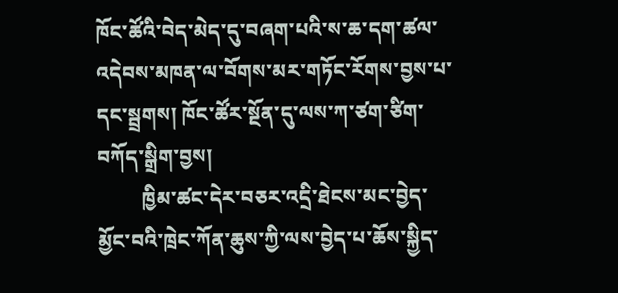ཁོང་ཚོའི་བེད་མེད་དུ་བཞག་པའི་ས་ཆ་དག་ཚལ་འདེབས་མཁན་ལ་བོགས་མར་གཏོང་རོགས་བྱས་པ་དང་སྦྲགས། ཁོང་ཚོར་སྔོན་དུ་ལས་ཀ་ཙག་ཙིག་བཀོད་སྒྲིག་བྱས།
         ཁྱིམ་ཚང་དེར་བཅར་འདྲི་ཐེངས་མང་བྱེད་མྱོང་བའི་ཁྲེང་ཀོན་ཆུས་ཀྱི་ལས་བྱེད་པ་ཆོས་སྐྱིད་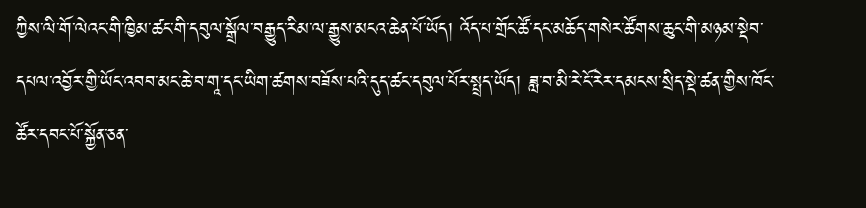ཀྱིས་ལི་གོ་ལེའང་གི་ཁྱིམ་ཚང་གི་དབུལ་སྒྲོལ་བརྒྱུད་རིམ་ལ་རྒྱུས་མངའ་ཆེན་པོ་ཡོད། འོད་པ་གྲོང་ཚོ་དང་མཆོད་གསེར་ཚོགས་ཆུང་གི་མཉམ་སྡེབ་དཔལ་འབྱོར་གྱི་ཡོང་འབབ་མང་ཆེ་བ་གཱ་དང་ཡིག་ཚགས་བཟོས་པའི་དུད་ཚང་དབུལ་པོར་སྤྲད་ཡོད། ཟླ་བ་མི་རེ་ངོ་རེར་དམངས་སྲིད་སྡེ་ཚན་གྱིས་ཁོང་ཚོར་དབང་པོ་སྐྱོན་ཅན་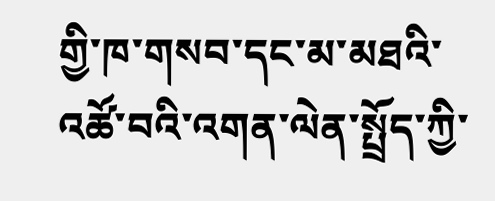གྱི་ཁ་གསབ་དང་མ་མཐའི་འཚོ་བའི་འགན་ལེན་སྤྲོད་ཀྱི་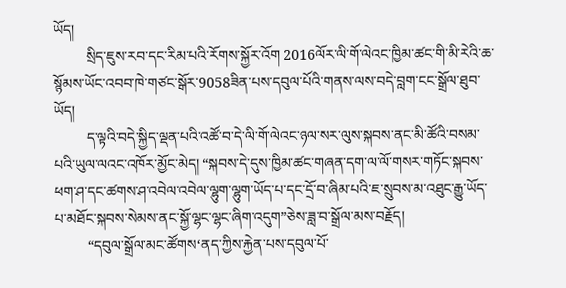ཡོད།
         སྲིད་ཇུས་རབ་དང་རིམ་པའི་རོགས་སྐྱོར་འོག 2016ལོར་ལི་གོ་ལེའང་ཁྱིམ་ཚང་གི་མི་རེའི་ཆ་སྙོམས་ཡོང་འབབ་ཁེ་གཙང་སྒོར་9058ཟིན་པས་དབུལ་པོའི་གནས་ལས་བདེ་བླག་ངང་སྒྲོལ་ཐུབ་ཡོད།
         ད་ལྟའི་བདེ་སྐྱིད་ལྡན་པའི་འཚོ་བ་དེ་ལི་གོ་ལེའང་ཉལ་སར་ལུས་སྐབས་ནང་མི་ཚོའི་བསམ་པའི་ཡུལ་ལའང་འཁོར་མྱོང་མེད། “སྐབས་དེ་དུས་ཁྱིམ་ཚང་གཞན་དག་ལ་ལོ་གསར་གཏོང་སྐབས་ཕག་ཤ་དང་ཚགས་ཤ་འབེལ་འབེལ་ལྷུག་ལྷུག་ཡོད་པ་དང་དྲོ་བ་ཞིམ་པའི་ཇ་སྲུབས་མ་འཐུང་རྒྱུ་ཡོད་པ་མཐོང་སྐབས་སེམས་ནང་སྐྱོ་ལྷང་ལྷང་ཞིག་འདུག”ཅེས་ཟླ་བ་སྒྲོལ་མས་བརྗོད།
         “དབུལ་སྒྲོལ་མང་ཚོགས‘ནད་ཀྱིས་རྐྱེན་པས་དབུལ་པོ་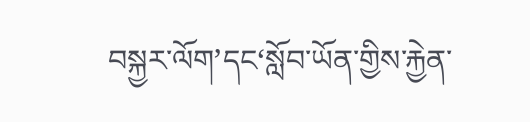བསྐྱར་ལོག’དང‘སློབ་ཡོན་གྱིས་རྐྱེན་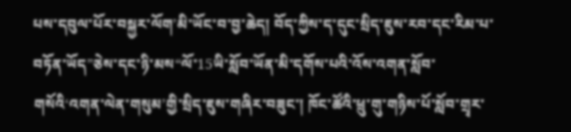པས་དབུལ་པོར་བསྐྱར་ལོག’མི་ཡོང་བ་བྱ་ཆེད། བོད་ཀྱིས་ད་དུང་སྲིད་ཇུས་རབ་དང་རིམ་པ་བཏོན་ཡོད”ཅེས་དང་ཉི་མས“ལོ་15ཡི་སློབ་ཡོན་མི་དགོས་པའི་འོས་འགན་སློབ་གསོའི‘འགན་ལེན་གསུམ’གྱི་སྲིད་ཇུས་གཞིར་བཟུང་། ཁོང་ཚོའི་ཕྲུ་གུ་གཉིས་པོ་སློབ་གྲྭར་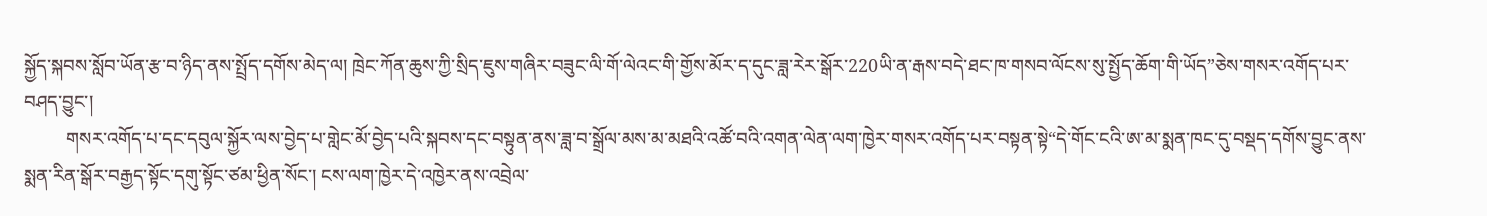སྐྱོད་སྐབས་སློབ་ཡོན་རྩ་བ་ཉིད་ནས་སྤྲོད་དགོས་མེད་ལ། ཁྲེང་ཀོན་ཆུས་ཀྱི་སྲིད་ཇུས་གཞིར་བཟུང་ལི་གོ་ལེའང་གི་གྱོས་མོར་ད་དུང་ཟླ་རེར་སྒོར་220ཡི་ན་རྒས་བདེ་ཐང་ཁ་གསབ་ལོངས་སུ་སྤྱོད་ཆོག་གི་ཡོད”ཅེས་གསར་འགོད་པར་བཤད་བྱུང་།
         གསར་འགོད་པ་དང་དབུལ་སྐྱོར་ལས་བྱེད་པ་གླེང་མོ་བྱེད་པའི་སྐབས་དང་བསྟུན་ནས་ཟླ་བ་སྒྲོལ་མས་མ་མཐའི་འཚོ་བའི་འགན་ལེན་ལག་ཁྱེར་གསར་འགོད་པར་བསྟན་སྟེ“དེ་གོང་ངའི་ཨ་མ་སྨན་ཁང་དུ་བསྡད་དགོས་བྱུང་ནས་སྨན་རིན་སྒོར་བརྒྱད་སྟོང་དགུ་སྟོང་ཙམ་ཕྱིན་སོང་། ངས་ལག་ཁྱེར་དེ་འཁྱེར་ནས་འབྲེལ་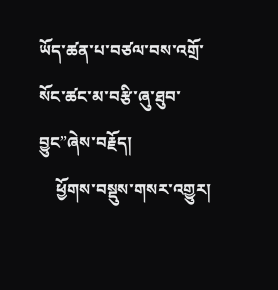ཡོད་ཚན་པ་བཙལ་བས་འགྲོ་སོང་ཚང་མ་བརྩི་ཞུ་ཐུབ་བྱུང”ཞེས་བརྗོད།
    ཕྱོགས་བསྡུས་གསར་འགྱུར།